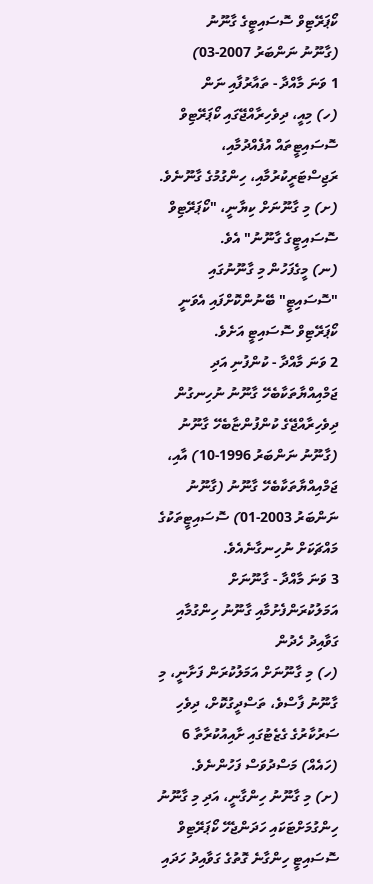ކޯޕަރޭޓިވް ސޮސައިޓީގެ ގާނޫނު
(ގާނޫނު ނަންބަރު 2007-03)
1 ވަނަ މާއްދާ - ތައާރުފާއި ނަން
(ހ) މިއީ، ދިވެހިރާއްޖޭގައި ކޯޕަރޭޓިވް ސޮސައިޓީތައް އުފެއްދުމާއި، ރަޖިސްޓަރީކުރުމާއި، ހިންގުމުގެ ގާނޫނެވެ.
(ށ) މި ގާނޫނަށް ކިޔާނީ، "ކޯޕަރޭޓިވް ސޮސައިޓީގެ ގާނޫނު" އެވެ.
(ނ) މީގެފަހުން މި ގާނޫނުގައި "ސޮސައިޓީ" ބޭނުންކޮށްފައި އެވަނީ ކޯޕަރޭޓިވް ސޮސައިޓީ އަށެވެ.
2 ވަނަ މާއްދާ - ކުންފުނި އަދި ޖަމްއިއްޔާތަކާބެހޭ ގާނޫނު ނުހިނގުން
ދިވެހިރާއްޖޭގެ ކުންފުންޏާބެހޭ ގާނޫނު (ގާނޫނު ނަންބަރު 1996-10) އާއި، ޖަމްއިއްޔާތަކާބެހޭ ގާނޫނު (ގާނޫނު ނަންބަރު 2003-01) ސޮސައިޓީތަކުގެ މައްޗަކަށް ނުހިނގާނެއެވެ.
3 ވަނަ މާއްދާ - ގާނޫނަށް އަމަލުކުރަންފެށުމާއި ގާނޫނު ހިންގުމާއި ގަވާއިދު ހެދުން
(ހ) މި ގާނޫނަށް އަމަލުކުރަން ފަށާނީ، މި ގާނޫނު ފާސްވެ، ތަސްދީގުކޮށް، ދިވެހި ސަރުކާރުގެ ގެޒެޓުގައި ށާއިއުކުރާތާ 6 (ހައެއް) މަސްދުވަސް ފަހުންނެވެ.
(ށ) މި ގާނޫނު ހިންގާނީ، އަދި މި ގާނޫނު ހިންގުމަށްޓަކައި ހަދަންޖެހޭ ކޯޕަރޭޓިވް ސޮސައިޓީ ހިންގާނެ ގޮތުގެ ގަވާއިދު ހަދައި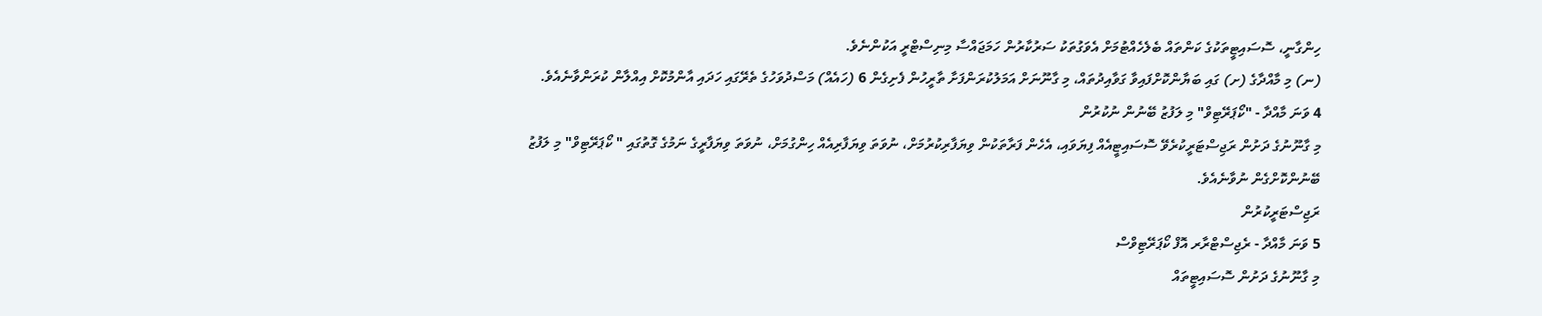ހިންގާނީ، ސޮސައިޓީތަކުގެ ކަންތައް ބެލެހެއްޓުމަށް އެވަގުތަކު ސަރުކާރުން ހަމަޖައްސާ މިނިސްޓްރީ އަކުންނެވެ.
(ނ) މި މާއްދާގެ (ށ) ގައި ބަޔާންކޮށްފައިވާ ގަވާއިދުތައް، މި ގާނޫނަށް އަމަލުކުރަންފަށާ ތާރީހުން ފެށިގެން 6 (ހައެއް) މަސްދުވަހުގެ ތެރޭގައި ހަދައި އާންމުކޮށް އިއްލާން ކުރަންވާނެއެވެ.
4 ވަނަ މާއްދާ - "ކޯޕަރޭޓިވް" މި ލަފުޒު ބޭނުން ނުކުރުން
މި ގާނޫނުގެ ދަށުން ރަޖިސްޓަރީކުރެވޭ ސޮސައިޓީއެއް ފިޔަވައި، އެހެން ފަރާތަކުން ވިޔަފާރިކުރުމަށް، ނުވަތަ ވިޔަފާރިއެއް ހިންގުމަށް، ނުވަތަ ވިޔަފާރީގެ ނަމުގެ ގޮތުގައި " ކޯޕަރޭޓިވް" މި ލަފުޒު ބޭނުންކޮށްގެން ނުވާނެއެވެ.
ރަޖިސްޓަރީކުރުން
5 ވަނަ މާއްދާ - ރެޖިސްޓްރާރ އޮފް ކޯޕަރޭޓިވްސް
މި ގާނޫނުގެ ދަށުން ސޮސައިޓީތައް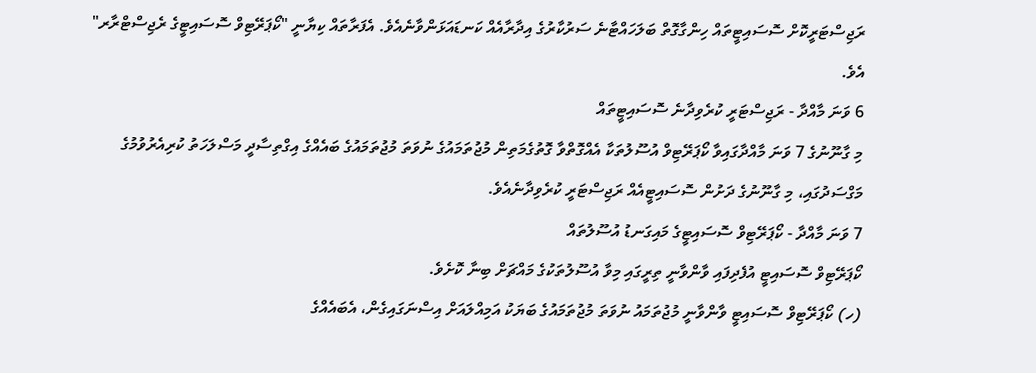ރަޖިސްޓަރީކޮށް ސޮސައިޓީތައް ހިންގާގޮތް ބަލަހައްޓާނެ ސަރުކާރުގެ އިދާރާއެއް ކަނޑައަޅަންވާނެއެވެ. އެފަރާތައް ކިޔާނީ "ކޯޕަރޭޓިވް ސޮސައިޓީގެ ރެޖިސްޓްރާރ" އެވެ.
6 ވަނަ މާއްދާ - ރަޖިސްޓަރީ ކުރެވިދާނެ ސޮސައިޓީތައް
މި ގާނޫނުގެ 7 ވަނަ މާއްދާގައިވާ ކޯޕަރޭޓިވް އުސޫލުތަކާ އެއްގޮތްވާ ގޮތުގެމަތިން މުޖުތަމައުގެ ނުވަތަ މުޖުތަމައުގެ ބައެއްގެ އިގްތިސާދީ މަސްލަހަތު ކުރިއެރުވުމުގެ މަގްސަދުގައި، މި ގާނޫނުގެ ދަށުން ސޮސައިޓީއެއް ރަޖިސްޓަރީ ކުރެވިދާނެއެވެ.
7 ވަނަ މާއްދާ - ކޯޕަރޭޓިވް ސޮސައިޓީގެ މައިގަނޑު އުސޫލުތައް
ކޯޕަރޭޓިވް ސޮސައިޓީ އުފެދިފައި ވާންވާނީ ތިރީގައި މިވާ އުސޫލުތަކުގެ މައްޗަށް ބިނާ ކޮށެވެ.
(ހ) ކޯޕަރޭޓިވް ސޮސައިޓީ ވާންވާނީ މުޖުތަމައު ނުވަތަ މުޖުތަމައުގެ ބަޔަކު އަމިއްލައަށް އިސްނަގައިގެން، އެބައެއްގެ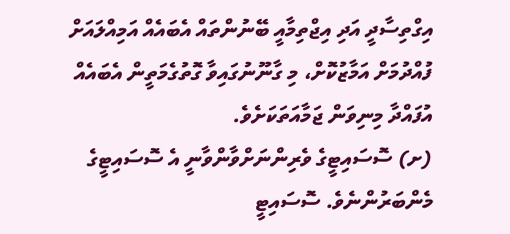އިގްތިސާދީ އަދި އިޖްތިމާއީ ބޭނުންތައް އެބައެއް އަމިއްލައަށް ފުއްދުމަށް އަމާޒުކޮށް، މި ގާނޫނުގައިވާ ގޮތުގެމަތީން އެބައެއް އުފައްދާ މިނިވަން ޖަމާއަތަކަށެވެ.
(ށ) ސޮސައިޓީގެ ވެރިންނަށްވާންވާނީ އެ ސޮސައިޓީގެ މެންބަރުންނެވެ. ސޮސައިޓީ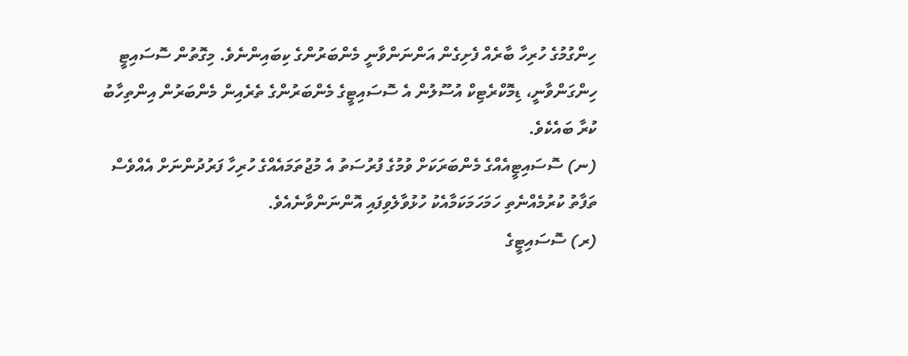ހިންގުމުގެ ހުރިހާ ބާރެއް ފެށިގެން އަންނަންވާނީ މެންބަރުންގެ ކިބައިންނެވެ. މިގޮތުން ސޮސައިޓީ ހިންގަންވާނީ، ޑިމޮކްރެޓިކް އުސޫލުން އެ ސޮސައިޓީގެ މެންބަރުންގެ ތެރެއިން މެންބަރުން އިންތިހާބު ކުރާ ބައެކެވެ.
(ނ) ސޮސައިޓީއެއްގެ މެންބަރަކަށް ވުމުގެ ފުރުސަތު އެ މުޖުތަމައެއްގެ ހުރިހާ ފަރުދުންނަށް އެއްވެސް ތަފާތު ކުރުމެއްނެތި ހަމަހަމަކަމާއެކު ހުޅުވާލެވިފައި އޮންނަންވާނެއެވެ.
(ރ) ސޮސައިޓީގެ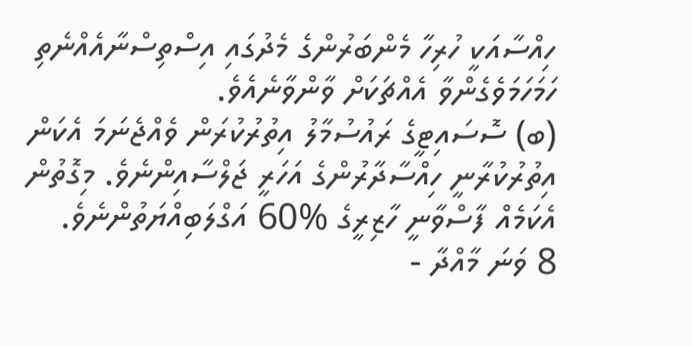ހިއްސާއަކީ ހުރިހާ މެންބަރުންގެ މެދުގައި އިސްތިސްނާއެއްނެތި ހަމަހަމަވެގެންވާ އެއްޗަކަށް ވާންވާނެއެވެ.
(ބ) ސޮސައިޓީގެ ރައުސުމާލު އިތުރުކުރަން ވެއްޖެނަމަ އެކަން އިތުރުކުރާނީ ހިއްސާދާރުންގެ އަހަރީ ޖަލްސާއިންނެވެ. މިގޮތުން
އެކަމެއް ފާސްވާނީ ހާޒިރީގެ %60 އަގްލަބިއްޔަތުންނެވެ.
8 ވަނަ މާއްދާ -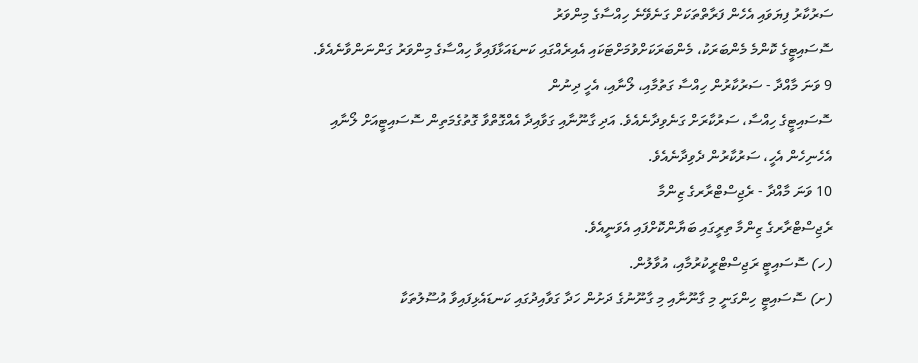ސަރުކާރު ފިޔަވައި އެހެން ފަރާތްތަކަށް ގަނެވޭނެ ހިއްސާގެ މިންވަރު
ސޮސައިޓީގެ ކޮންމެ މެންބަރަކު، މެންބަރަކަށްވުމަށްޓަކައި އެއިރެއްގައި ކަނޑައަޅާފައިވާ ހިއްސާގެ މިންވަރު ގަންނަންވާނެއެވެ.
9 ވަނަ މާއްދާ - ސަރުކާރުން ހިއްސާ ގަތުމާއި، ލޯނާއި، އެހީ ދިނުން
ސޮސައިޓީގެ ހިއްސާ، ސަރުކާރަށް ގަނެވިދާނެއެވެ. އަދި ގާނޫނާއި ގަވާއިދާ އެއްގޮތްވާ ގޮތުގެމަތިން ސޮސައިޓީއަށް ލޯނާއި އެހެނިހެން އެހީ، ސަރުކާރުން ދެވިދާނެއެވެ.
10 ވަނަ މާއްދާ - ރެޖިސްޓްރާރގެ ޒިންމާ
ރެޖިސްޓްރާރގެ ޒިންމާ ތިރީގައި ބަޔާންކޮށްފައި އެވަނީއެވެ.
(ހ) ސޮސައިޓީ ރަޖިސްޓްރީކުރުމާއި، އުވާލުން.
(ށ) ސޮސައިޓީ ހިންގަނީ މި ގާނޫނާއި މި ގާނޫނުގެ ދަށުން ހަދާ ގަވާއިދުގައި ކަނޑައެޅިފައިވާ އުސޫލުތަކާ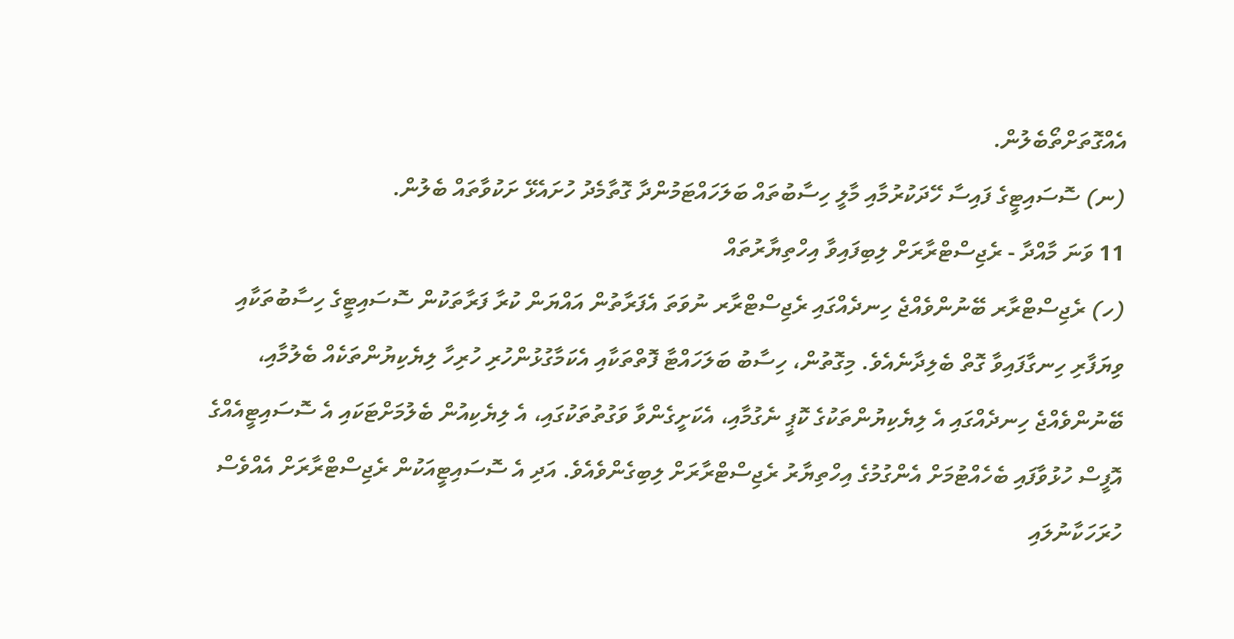އެއްގޮތަށްތޯބެލުން.
(ނ) ސޮސައިޓީގެ ފައިސާ ހޭދަކުރުމާއި މާލީ ހިސާބުތައް ބަލަހައްޓަމުންދާ ގޮތާމެދު ހުށައެޅޭ ށަކުވާތައް ބެލުން.
11 ވަނަ މާއްދާ - ރެޖިސްޓްރާރަށް ލިބިފައިވާ އިހްތިޔާރުތައް
(ހ) ރެޖިސްޓްރާރ ބޭނުންވެއްޖެ ހިނދެއްގައި ރެޖިސްޓްރާރ ނުވަތަ އެފަރާތުން އައްޔަން ކުރާ ފަރާތަކުން ސޮސައިޓީގެ ހިސާބުތަކާއި ވިޔަފާރި ހިނގާފައިވާ ގޮތް ބެލިދާނެއެވެ. މިގޮތުން، ހިސާބު ބަލަހައްޓާ ފޮތްތަކާއި އެކަމާގުޅުންހުރި ހުރިހާ ލިޔެކިޔުންތަކެއް ބެލުމާއި، ބޭނުންވެއްޖެ ހިނދެއްގައި އެ ލިޔެކިޔުންތަކުގެ ކޮޕީ ނެގުމާއި، އެކަށީގެންވާ ވަގުތުތަކުގައި، އެ ލިޔެކިއުން ބެލުމަށްޓަކައި އެ ސޮސައިޓީއެއްގެ އޮފީސް ހުޅުވާފައި ބެހެއްޓުމަށް އެންގުމުގެ އިހްތިޔާރު ރެޖިސްޓްރާރަށް ލިބިގެންވެއެވެ. އަދި އެ ސޮސައިޓީއަކުން ރެޖިސްޓްރާރަށް އެއްވެސް ހުރަހަކާނުލައި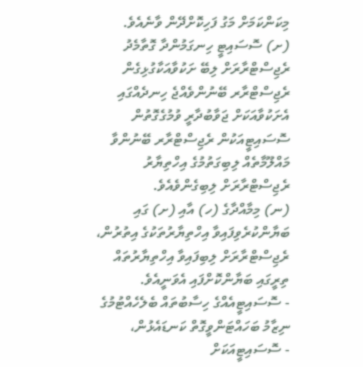މިކަންކަމަށް މަގު ފަހިކޮށްދޭން ވާނެއެވެ.
(ށ) ސޮސައިޓީ ހިނގަމުންދާ ގޮތާމެދު ރެޖިސްޓްރާރަށް ލިބޭ ށަކުވާއަކާގުޅިގެން ރެޖިސްޓްރާރ ބޭނުންވެއްޖެ ހިނދެއްގައި އެށަކުވާއަކަށް ޖަވާބުދާރީ ވުމުގެގޮތުން ސޮސައިޓީއަކުން ރެޖިސްޓްރާރ ބޭނުންވާ މައްލޫމާތެއް ލިބިގަތުމުގެ އިހްތިޔާރު ރެޖިސްޓްރާރަށް ލިބިގެންވެއެވެ.
(ނ) މިމާއްދާގެ (ހ) އާއި (ށ) ގައި ބަޔާންކުރެވިފައިވާ އިހްތިޔާރުތަކުގެ އިތުރުން، ރެޖިސްޓްރާރަށް ލިބިފައިވާ އިހްތިޔާރުތައް ތިރީގައި ބަޔާންކޮށްފައި އެވަނީއެވެ.
- ސޮސައިޓީއެއްގެ ހިސާބުތައް ބެލެހެއްޓުމުގެ ނިޒާމު ބަހައްޓަންވީގޮތް ކަނޑައެޅުން،
- ސޮސައިޓީއަކަށް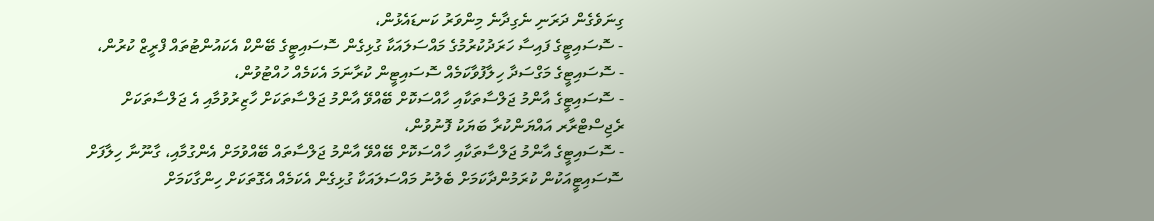ގިނަވެގެން ދަރަނި ނެގިދާނެ މިންވަރު ކަނޑައެޅުން،
- ސޮސައިޓީގެ ފައިސާ ހަރަދުކުރުމުގެ މައްސަލައަކާ ގުޅިގެން ސޮސައިޓީގެ ބޭންކް އެކައުންޓުތައް ފްރީޒް ކުރުން،
- ސޮސައިޓީގެ މަގްސަދާ ހިލާފުވާކަމެއް ސޮސައިޓީން ކުރާނަމަ އެކަމެއް ހުއްޓުވުން،
- ސޮސައިޓީގެ އާންމު ޖަލްސާތަކާއި ހާއްސަކޮށް ބޭއްވޭ އާންމު ޖަލްސާތަކަށް ހާޒިރުވުމާއި އެ ޖަލްސާތަކަށް ރެޖިސްޓްރާރ އައްޔަންކުރާ ބަޔަކު ފޮނުވުން،
- ސޮސައިޓީގެ އާންމު ޖަލްސާތަކާއި ހާއްސަކޮށް ބޭއްވޭ އާންމު ޖަލްސާތައް ބޭއްވުމަށް އެންގުމާއި، ގާނޫނާ ހިލާފަށް ސޮސައިޓީއަކުން ކުރަމުންދާކަމަށް ބެލުނު މައްސަލައަކާ ގުޅިގެން އެކަމެއް އެގޮތަކަށް ހިންގާކަމަށް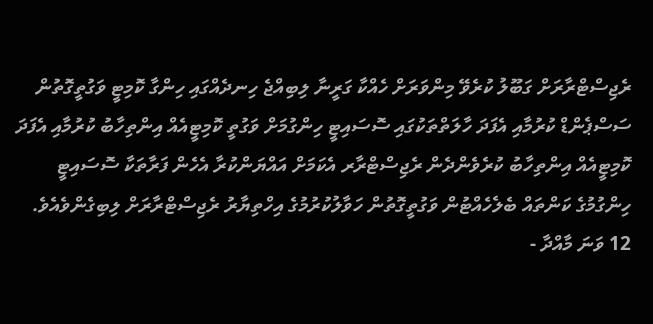ރެޖިސްޓްރާރަށް ގަބޫލު ކުރެވޭ މިންވަރަށް ހެއްކާ ގަރީނާ ލިބިއްޖެ ހިނދެއްގައި ހިންގާ ކޮމިޓީ ވަގުތީގޮތުން ސަސްޕެންޑް ކުރުމާއި އެފަދަ ހާލަތްތަކުގައި ސޮސައިޓީ ހިންގުމަށް ވަގުތީ ކޮމިޓީއެއް އިންތިހާބު ކުރުމާއި އެފަދަ ކޮމިޓީއެއް އިންތިހާބު ކުރެވެންދެން ރެޖިސްޓްރާރ އެކަމަށް އައްޔަންކުރާ އެހެން ފަރާތަކާ ސޮސައިޓީ ހިންގުމުގެ ކަންތައް ބެލެހެއްޓުން ވަގުތީގޮތުން ހަވާލުކުރުމުގެ އިހްތިޔާރު ރެޖިސްޓްރާރަށް ލިބިގެންވެއެވެ.
12 ވަނަ މާއްދާ -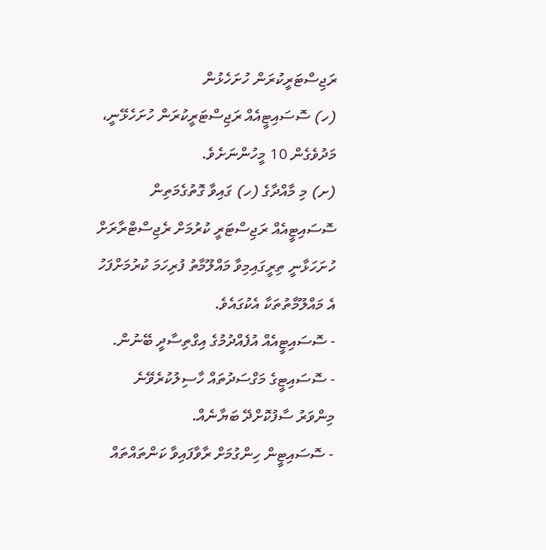ރަޖިސްޓަރީކުރަން ހުށަހެޅުން
(ހ) ސޮސައިޓީއެއް ރަޖިސްޓަރީކުރަން ހުށަހެޅޭނީ، މަދުވެގެން 10 މީހުންނަށެވެ.
(ށ) މި މާއްދާގެ (ހ) ގައިވާ ގޮތުގެމަތިން ސޮސައިޓީއެއް ރަޖިސްޓަރީ ކުރުމަށް ރެޖިސްޓްރާރަށް ހުށަހަޅާނީ ތިރީގައިމިވާ މައްލޫމާތު ފުރިހަމަ ކުރުމަށްފަހު އެ މައްލޫމާތުތަކާ އެކުގައެވެ.
- ސޮސައިޓީއެއް އުފެއްދުމުގެ އިގްތިސާދީ ބޭނުން.
- ސޮސައިޓީގެ މަގްސަދުތައް ހާސިލުކުރެވޭނެ މިންވަރު ސާފުކޮށްދޭ ބަޔާނެއް.
- ސޮސައިޓީން ހިންގުމަށް ރާވާފައިވާ ކަންތައްތައް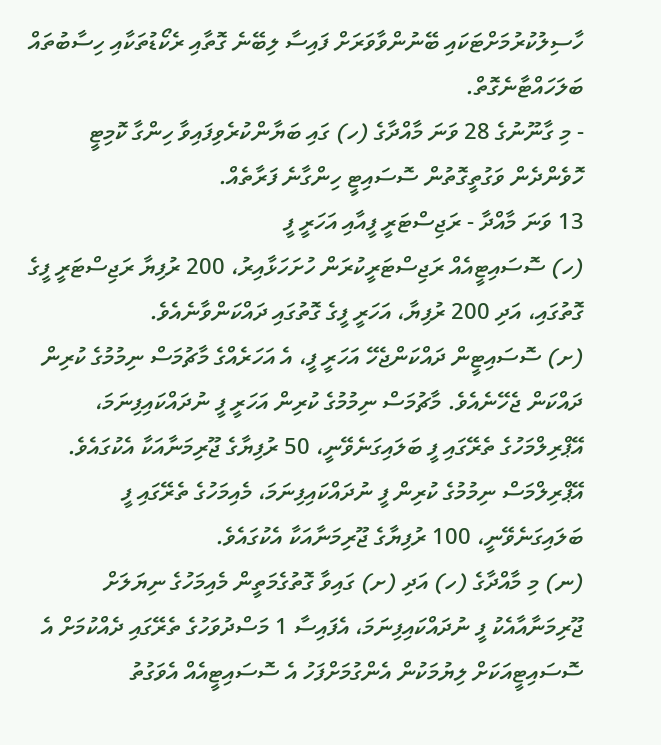ހާސިލުކުރުމަށްޓަކައި ބޭނުންވާވަރަށް ފައިސާ ލިބޭނެ ގޮތާއި ރެކޯޑުތަކާއި ހިސާބުތައް ބަލަހައްޓާނެގޮތް.
- މި ގާނޫނުގެ 28 ވަނަ މާއްދާގެ (ހ) ގައި ބަޔާންކުރެވިފައިވާ ހިންގާ ކޮމިޓީ ހޮވެންދެން ވަގުތީގޮތުން ސޮސައިޓީ ހިންގާނެ ފަރާތެއް.
13 ވަނަ މާއްދާ - ރަޖިސްޓަރީ ފީއާއި އަހަރީ ފީ
(ހ) ސޮސައިޓީއެއް ރަޖިސްޓަރީކުރަން ހުށަހަޅާއިރު، 200 ރުފިޔާ ރަޖިސްޓަރީ ފީގެ ގޮތުގައި، އަދި 200 ރުފިޔާ، އަހަރީ ފީގެ ގޮތުގައި ދައްކަންވާނެއެވެ.
(ށ) ސޮސައިޓީން ދައްކަންޖެހޭ އަހަރީ ފީ، އެ އަހަރެއްގެ މާޗުމަސް ނިމުމުގެ ކުރިން ދައްކަން ޖެހޭނެއެވެ. މާޗުމަސް ނިމުމުގެ ކުރިން އަހަރީ ފީ ނުދައްކައިފިނަމަ، އޭޕްރިލްމަހުގެ ތެރޭގައި ފީ ބަލައިގަނެވޭނީ، 50 ރުފިޔާގެ ޖޫރިމަނާއަކާ އެކުގައެވެ. އޭޕްރިލްމަސް ނިމުމުގެ ކުރިން ފީ ނުދައްކައިފިނަމަ، މެއިމަހުގެ ތެރޭގައި ފީ ބަލައިގަނެވޭނީ، 100 ރުފިޔާގެ ޖޫރިމަނާއަކާ އެކުގައެވެ.
(ނ) މި މާއްދާގެ (ހ) އަދި (ށ) ގައިވާ ގޮތުގެމަތީން މެއިމަހުގެ ނިޔަލަށް ޖޫރިމަނާއާއެކު ފީ ނުދައްކައިފިނަމަ، އެފައިސާ 1 މަސްދުވަހުގެ ތެރޭގައި ދެއްކުމަށް އެ ސޮސައިޓީއަކަށް ލިޔުމަކުން އެންގުމަށްފަހު އެ ސޮސައިޓީއެއް އެވަގުތު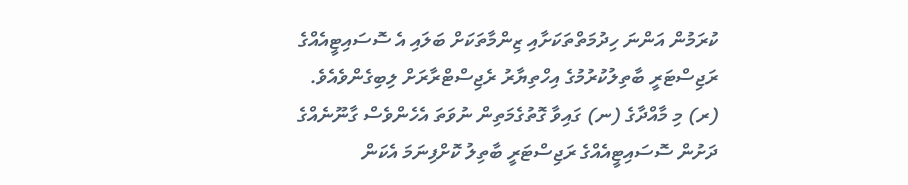ކުރަމުން އަންނަ ހިދުމަތްތަކަށާއި ޒިންމާތަކަށް ބަލައި އެ ސޮސައިޓީއެއްގެ ރަޖިސްޓަރީ ބާތިލުކުރުމުގެ އިހްތިޔާރު ރެޖިސްޓްރާރަށް ލިބިގެންވެއެވެ.
(ރ) މި މާއްދާގެ (ނ) ގައިވާ ގޮތުގެމަތިން ނުވަތަ އެހެންވެސް ގާނޫނެއްގެ ދަށުން ސޮސައިޓީއެއްގެ ރަޖިސްޓަރީ ބާތިލު ކޮށްފިނަމަ އެކަން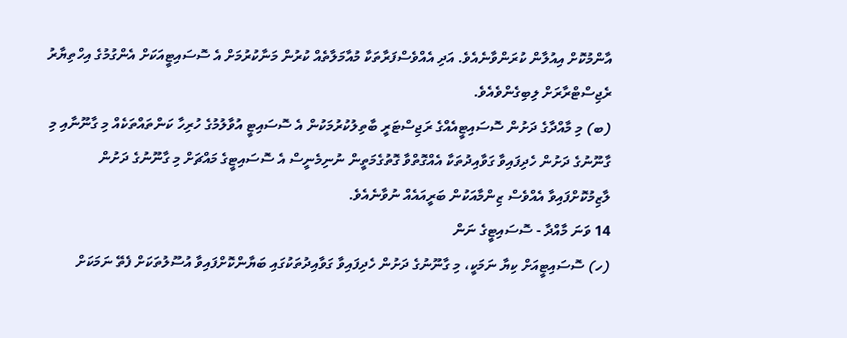އާންމުކޮށް އިއުލާން ކުރަންވާނެއެވެ. އަދި އެއްވެސްފަރާތަކާ މުއާމަލާތެއް ކުރުން މަނާކުރުމަށް އެ ސޮސައިޓީއަކަށް އެންގުމުގެ އިހްތިޔާރު ރެޖިސްޓްރާރަށް ލިބިގެންވެއެވެ.
(ބ) މި މާއްދާގެ ދަށުން ސޮސައިޓީއެއްގެ ރަޖިސްޓަރީ ބާތިލުކުރުމަކުން އެ ސޮސައިޓީ އުވާލުމުގެ ހުރިހާ ކަންތައްތަކެއް މި ގާނޫނާއި މި ގާނޫނުގެ ދަށުން ހެދިފައިވާ ގަވާއިދުތަކާ އެއްގޮތްވާ ގޮތުގެމަތީން ނުނިމެނީސް އެ ސޮސައިޓީގެ މައްޗަށް މި ގާނޫނުގެ ދަށުން ލާޒިމުކޮށްފައިވާ އެއްވެސް ޒިންމާއަކުން ބަރީއައެއް ނުވާނެއެވެ.
14 ވަނަ މާއްދާ - ސޮސައިޓީގެ ނަން
(ހ) ސޮސައިޓީއަށް ކިޔާ ނަމަކީ، މި ގާނޫނުގެ ދަށުން ހެދިފައިވާ ގަވާއިދުތަކުގައި ބަޔާންކޮށްފައިވާ އުސޫލުތަކަށް ފެތޭ ނަމަކަށް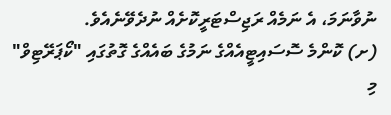ނުވާނަމަ، އެ ނަމެއް ރަޖިސްޓަރީކޮށެއް ނުދެވޭނެއެވެ.
(ށ) ކޮންމެ ސޮސައިޓީއެއްގެ ނަމުގެ ބައެއްގެ ގޮތުގައި "ކޯޕަރޭޓިވް" މި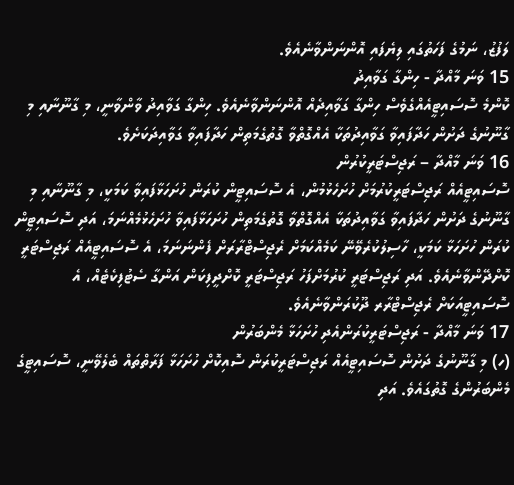ލަފުޒު، ނަމުގެ ފަހަތުގައި ލިޔެފައި އޮންނަންވާނެއެވެ.
15 ވަނަ މާއްދާ - ހިންގާ ގަވާއިދު
ކޮންމެ ސޮސައިޓީއެއްގެވެސް ހިންގާ ގަވާއިދެއް އޮންނަންވާނެއެވެ. ހިންގާ ގަވާއިދު ވާންވާނީ، މި ގާނޫނާއި މި ގާނޫނުގެ ދަށުން ހަދާފައިވާ ގަވާއިދުތަކާ އެއްގޮތްވާ ގޮތުގެމަތިން ހަދާފައިވާ ގަވާއިދަކަށެވެ.
16 ވަނަ މާއްދާ – ރަޖިސްޓަރީކުރުން
ސޮސައިޓީއެއް ރަޖިސްޓަރީކުރުމަށް ހުށަހެޅުމުން، އެ ސޮސައިޓީން ކުރަން ހުށަހަޅާފައިވާ ކަމަކީ، މި ގާނޫނާއި މި ގާނޫނުގެ ދަށުން ހަދާފައިވާ ގަވާއިދުތަކާ އެއްގޮތްވާ ގޮތުގެމަތިން ހުށަހަޅާފައިވާ ހުށަހެޅުމެއްނަމަ، އަދި ސޮސައިޓީން ކުރަން ހުށަހަޅާ ކަމަކީ، ހާސިލުކުރެވޭނޭ ކަމެއްކަމަށް ރެޖިސްޓްރާރަށް ފެންނަނަމަ، އެ ސޮސައިޓީއެއް ރަޖިސްޓަރީ ކޮށްދޭންވާނެއެވެ. އަދި ރަޖިސްޓަރީ ކުރުމަށްފަހު ރަޖިސްޓަރީ ކޮށްދީފިކަން އަންގާ ސެޓުފިކެޓެއް، އެ ސޮސައިޓީއަކަށް ރެޖިސްޓްރާރ ދޫކުރަންވާނެއެވެ.
17 ވަނަ މާއްދާ - ރަޖިސްޓަރީކުރަންއެދި ހުށަހަޅާ މެންބަރުން
(ހ) މި ގާނޫނުގެ ދަށުން ސޮސައިޓީއެއް ރަޖިސްޓަރީކުރަން ސޮއިކޮށް ހުށަހަޅާ ފަރާތްތައް ބެލެވޭނީ، ސޮސައިޓީގެ މެންބަރުންގެ ގޮތުގައެވެ. އަދި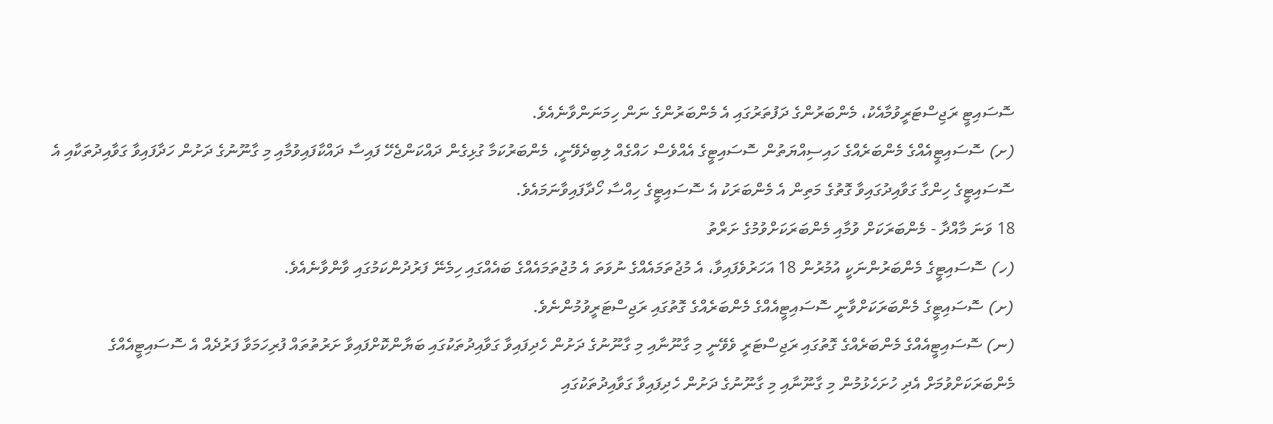ސޮސައިޓީ ރަޖިސްޓަރީވުމާއެކު، މެންބަރުންގެ ދަފުތަރުގައި އެ މެންބަރުންގެ ނަން ހިމަނަންވާނެއެވެ.
(ށ) ސޮސައިޓީއެއްގެ މެންބަރެއްގެ ހައިސިއްޔަތުން ސޮސައިޓީގެ އެއްވެސް ހައްގެއް ލިބިދެވޭނީ، މެންބަރުކަމާ ގުޅިގެން ދައްކަންޖެހޭ ފައިސާ ދައްކާފައިވުމާއި މި ގާނޫނުގެ ދަށުން ހަދާފައިވާ ގަވާއިދުތަކާއި އެ ސޮސައިޓީގެ ހިންގާ ގަވާއިދުގައިވާ ގޮތުގެ މަތިން އެ މެންބަރަކު އެ ސޮސައިޓީގެ ހިއްސާ ހޯދާފައިވާނަމައެވެ.
18 ވަނަ މާއްދާ - މެންބަރަކަށް ވުމާއި މެންބަރަކަށްވުމުގެ ށަރްތު
(ހ) ސޮސައިޓީގެ މެންބަރުންނަކީ އުމުރުން 18 އަހަރުވެފައިވާ، އެ މުޖުތަމައެއްގެ ނުވަތަ އެ މުޖުތަމައެއްގެ ބައެއްގައި ހިމެނޭ ފަރުދުންކަމުގައި ވާންވާނެއެވެ.
(ށ) ސޮސައިޓީގެ މެންބަރަކަށްވާނީ ސޮސައިޓީއެއްގެ މެންބަރެއްގެ ގޮތުގައި ރަޖިސްޓަރީވުމުންނެވެ.
(ނ) ސޮސައިޓީއެއްގެ މެންބަރެއްގެ ގޮތުގައި ރަޖިސްޓަރީ ވެވޭނީ މި ގާނޫނާއި މި ގާނޫނުގެ ދަށުން ހެދިފައިވާ ގަވާއިދުތަކުގައި ބަޔާންކޮށްފައިވާ ށަރުތުތައް ފުރިހަމަވާ ފަރުދެއް އެ ސޮސައިޓީއެއްގެ މެންބަރަކަށްވުމަށް އެދި ހުށަހެޅުމުން މި ގާނޫނާއި މި ގާނޫނުގެ ދަށުން ހެދިފައިވާ ގަވާއިދުތަކުގައި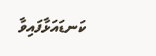ކަނޑައަޅާފައިވާ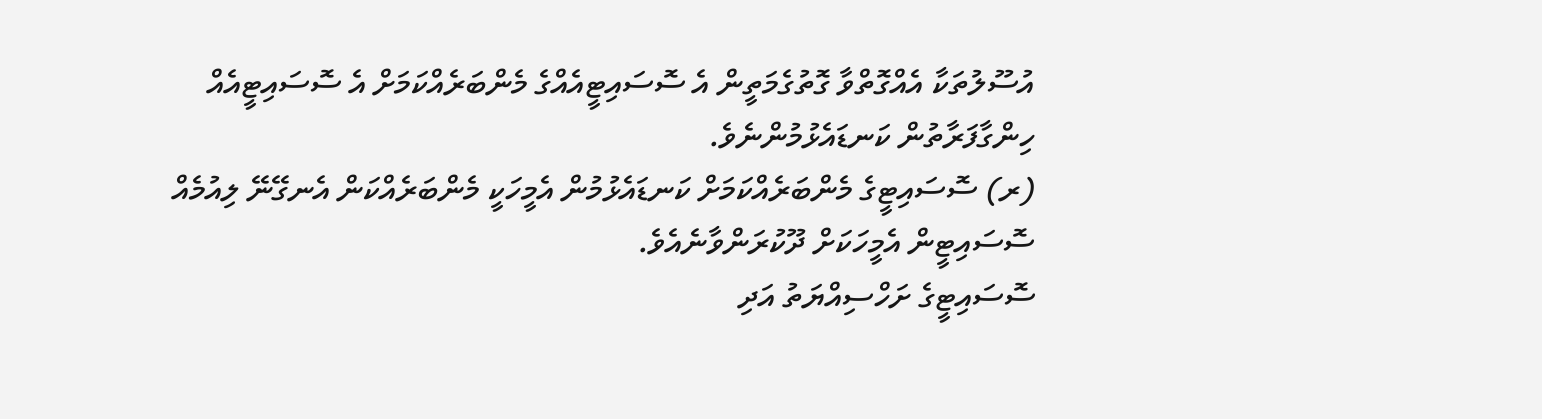އުސޫލުތަކާ އެއްގޮތްވާ ގޮތުގެމަތީން އެ ސޮސައިޓީއެއްގެ މެންބަރެއްކަމަށް އެ ސޮސައިޓީއެއް ހިންގާފަރާތުން ކަނޑައެޅުމުންނެވެ.
(ރ) ސޮސައިޓީގެ މެންބަރެއްކަމަށް ކަނޑައެޅުމުން އެމީހަކީ މެންބަރެއްކަން އެނގޭނޭ ލިއުމެއް ސޮސައިޓީން އެމީހަކަށް ދޫކުރަންވާނެއެވެ.
ސޮސައިޓީގެ ށަހްސިއްޔަތު އަދި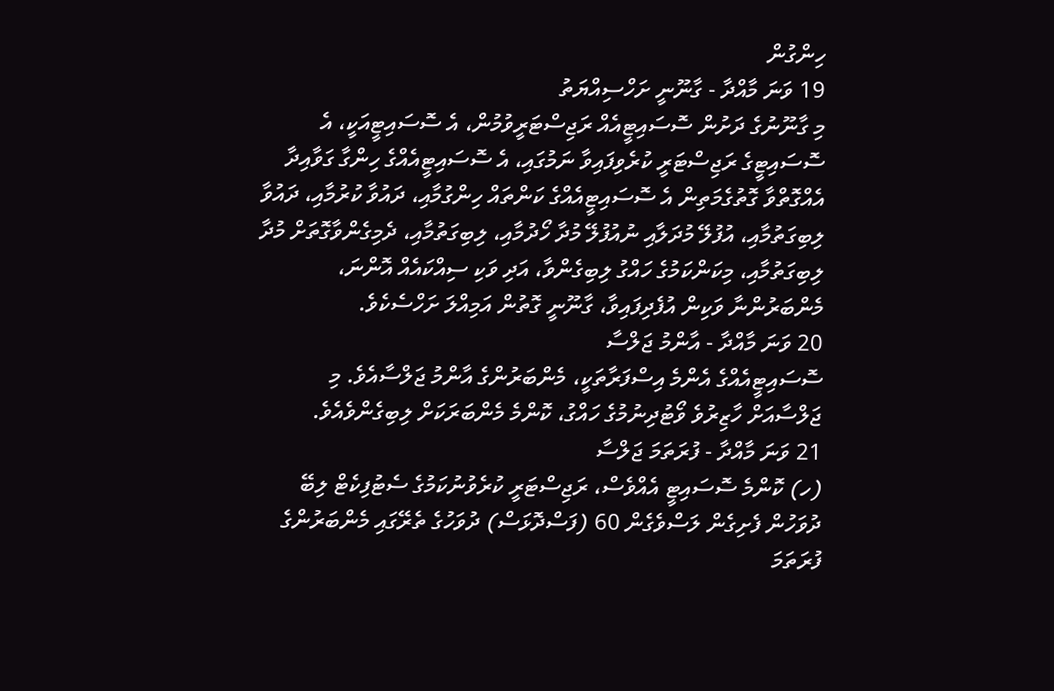ހިންގުން
19 ވަނަ މާއްދާ - ގާނޫނީ ށަހްސިއްޔަތު
މި ގާނޫނުގެ ދަށުން ސޮސައިޓީއެއް ރަޖިސްޓަރީވުމުން، އެ ސޮސައިޓީއަކީ، އެ ސޮސައިޓީގެ ރަޖިސްޓަރީ ކުރެވިފައިވާ ނަމުގައި، އެ ސޮސައިޓީއެއްގެ ހިންގާ ގަވާއިދާ އެއްގޮތްވާ ގޮތުގެމަތިން އެ ސޮސައިޓީއެއްގެ ކަންތައް ހިންގުމާއި، ދައުވާ ކުރުމާއި، ދައުވާ ލިބިގަތުމާއި، އުފުލޭ މުދަލާއި ނުއުފުލޭ މުދާ ހޯދުމާއި، ލިބިގަތުމާއި، ދެމިގެންވާގޮތަށް މުދާ ލިބިގަތުމާއި، މިކަންކަމުގެ ހައްގު ލިބިގެންވާ، އަދި ވަކި ސިއްކައެއް އޮންނަ، މެންބަރުންނާ ވަކިން އުފެދިފައިވާ، ގާނޫނީ ގޮތުން އަމިއްލަ ށަހްސެކެވެ.
20 ވަނަ މާއްދާ - އާންމު ޖަލްސާ
ސޮސައިޓީއެއްގެ އެންމެ އިސްފަރާތަކީ، މެންބަރުންގެ އާންމު ޖަލްސާއެވެ. މި ޖަލްސާއަށް ހާޒިރުވެ ވޯޓުދިނުމުގެ ހައްގު، ކޮންމެ މެންބަރަކަށް ލިބިގެންވެއެވެ.
21 ވަނަ މާއްދާ - ފުރަތަމަ ޖަލްސާ
(ހ) ކޮންމެ ސޮސައިޓީ އެއްވެސް، ރަޖިސްޓަރީ ކުރެވުނުކަމުގެ ސެޓުފިކެޓް ލިބޭ ދުވަހުން ފެށިގެން ލަސްވެގެން 60 (ފަސްދޮޅަސް) ދުވަހުގެ ތެރޭގައި މެންބަރުންގެ ފުރަތަމަ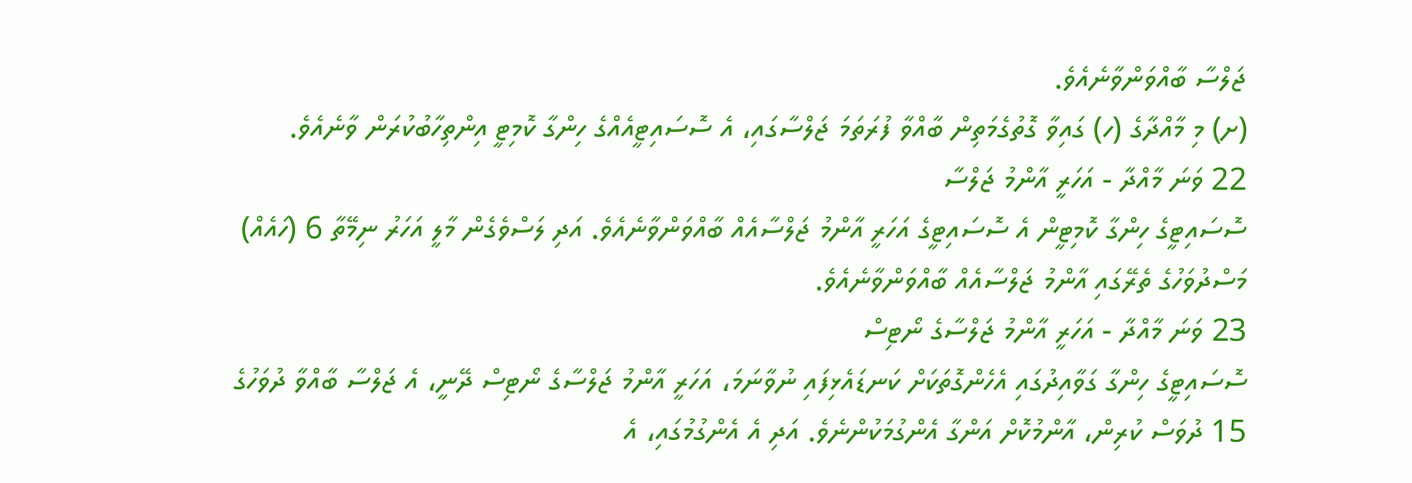ޖަލްސާ ބާއްވަންވާނެއެވެ.
(ށ) މި މާއްދާގެ (ހ) ގައިވާ ގޮތުގެމަތިން ބާއްވާ ފުރަތަމަ ޖަލްސާގައި، އެ ސޮސައިޓީއެއްގެ ހިންގާ ކޮމިޓީ އިންތިހާބުކުރަން ވާނެއެވެ.
22 ވަނަ މާއްދާ - އަހަރީ އާންމު ޖަލްސާ
ސޮސައިޓީގެ ހިންގާ ކޮމިޓީން އެ ސޮސައިޓީގެ އަހަރީ އާންމު ޖަލްސާއެއް ބާއްވަންވާނެއެވެ. އަދި ލަސްވެގެން މާލީ އަހަރު ނިމޭތާ 6 (ހައެއް) މަސްދުވަހުގެ ތެރޭގައި އާންމު ޖަލްސާއެއް ބާއްވަންވާނެއެވެ.
23 ވަނަ މާއްދާ - އަހަރީ އާންމު ޖަލްސާގެ ނޯޓިސް
ސޮސައިޓީގެ ހިންގާ ގަވާއިދުގައި އެހެންގޮތަކަށް ކަނޑައެޅިފައި ނުވާނަމަ، އަހަރީ އާންމު ޖަލްސާގެ ނޯޓިސް ދޭނީ، އެ ޖަލްސާ ބާއްވާ ދުވަހުގެ 15 ދުވަސް ކުރިން، އާންމުކޮށް އަންގާ އެންގުމަކުންނެވެ. އަދި އެ އެންގުމުގައި، އެ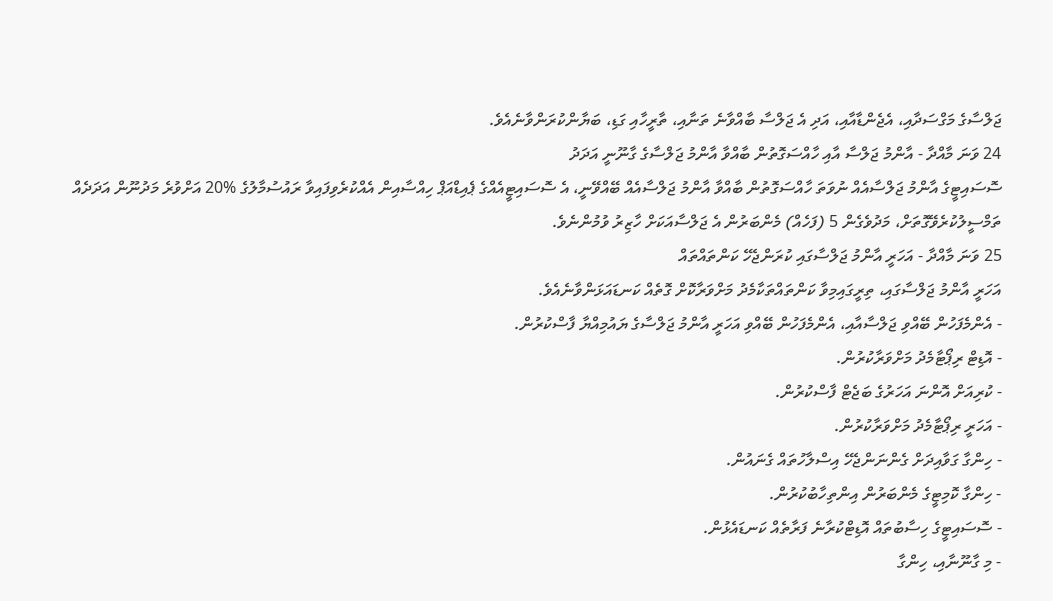ޖަލްސާގެ މަގްސަދާއި، އެޖެންޑާއާއި، އަދި އެ ޖަލްސާ ބާއްވާނެ ތަނާއި، ތާރީހާއި ގަޑި، ބަޔާންކުރަންވާނެއެވެ.
24 ވަނަ މާއްދާ - އާންމު ޖަލްސާ އާއި ހާއްސަގޮތުން ބާއްވާ އާންމު ޖަލްސާގެ ގާނޫނީ އަދަދު
ސޮސައިޓީގެ އާންމު ޖަލްސާއެއް ނުވަތަ ހާއްސަގޮތުން ބާއްވާ އާންމު ޖަލްސާއެއް ބޭއްވޭނީ، އެ ސޮސައިޓީއެއްގެ ޕެއިޑްއަޕް ހިއްސާއިން އެއްކުރެވިފައިވާ ރައުސުމާލުގެ %20 އަށްވުރެ މަދުނޫން އަދަދެއް ތަމްސީލުކުރެވޭގޮތަށް، މަދުވެގެން 5 (ފަހެއް) މެންބަރުން އެ ޖަލްސާއަކަށް ހާޒިރު ވުމުންނެވެ.
25 ވަނަ މާއްދާ - އަހަރީ އާންމު ޖަލްސާގައި ކުރަންޖެހޭ ކަންތައްތައް
އަހަރީ އާންމު ޖަލްސާގައި، ތިރީގައިމިވާ ކަންތައްތަކާމެދު މަށްވަރާކޮށް ގޮތެއް ކަނޑައަޅަންވާނެއެވެ.
- އެންމެފަހުން ބޭއްވި ޖަލްސާއާއި، އެންމެފަހުން ބޭއްވި އަހަރީ އާންމު ޖަލްސާގެ ޔައުމިއްޔާ ފާސްކުރުން.
- އޮޑިޓް ރިޕޯޓާމެދު މަށްވަރާކުރުން.
- ކުރިއަށް އޮންނަ އަހަރުގެ ބަޖެޓް ފާސްކުރުން.
- އަހަރީ ރިޕޯޓާމެދު މަށްވަރާކުރުން.
- ހިންގާ ގަވާއިދަށް ގެންނަންޖެހޭ އިސްލާހުތައް ގެނައުން.
- ހިންގާ ކޮމިޓީގެ މެންބަރުން އިންތިހާބުކުރުން.
- ސޮސައިޓީގެ ހިސާބުތައް އޮޑިޓްކުރާނެ ފަރާތެއް ކަނޑައެޅުން.
- މި ގާނޫނާއި، ހިންގާ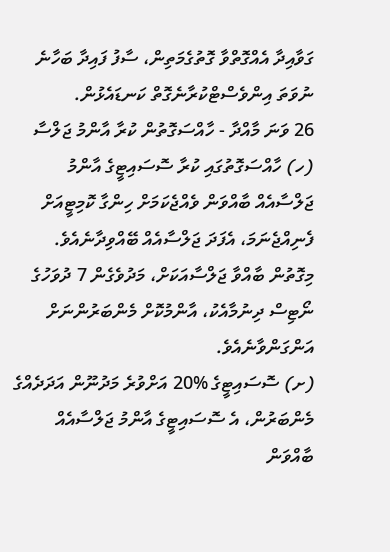ގަވާއިދާ އެއްގޮތްވާ ގޮތުގެމަތިން، ސާފު ފައިދާ ބަހާނެ ނުވަތަ އިންވެސްޓްކުރާނެގޮތް ކަނޑައެޅުން.
26 ވަނަ މާއްދާ - ހާއްސަގޮތުން ކުރާ އާންމު ޖަލްސާ
(ހ) ހާއްސަގޮތުގައި ކުރާ ސޮސައިޓީގެ އާންމު ޖަލްސާއެއް ބާއްވަން ވެއްޖެކަމަށް ހިންގާ ކޮމިޓީއަށް ފެނިއްޖެނަމަ، އެފަދަ ޖަލްސާއެއް ބޭއްވިދާނެއެވެ. މިގޮތުން ބާއްވާ ޖަލްސާއަކަށް، މަދުވެގެން 7 ދުވަހުގެ ނޯޓިސް ދިނުމާއެކު، އާންމުކޮށް މެންބަރުންނަށް އަންގަންވާނެއެވެ.
(ށ) ސޮސައިޓީގެ %20 އަށްވުރެ މަދުނޫން އަދަދެއްގެ މެންބަރުން، އެ ސޮސައިޓީގެ އާންމު ޖަލްސާއެއް ބާއްވަން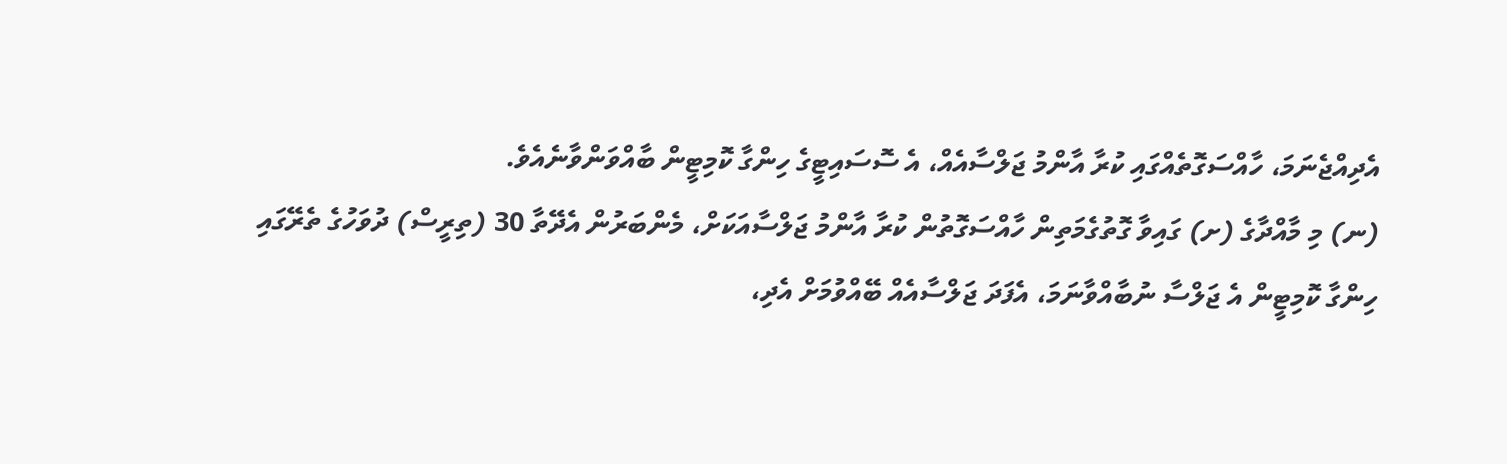އެދިއްޖެނަމަ، ހާއްސަގޮތެއްގައި ކުރާ އާންމު ޖަލްސާއެއް، އެ ސޮސައިޓީގެ ހިންގާ ކޮމިޓީން ބާއްވަންވާނެއެވެ.
(ނ) މި މާއްދާގެ (ށ) ގައިވާ ގޮތުގެމަތިން ހާއްސަގޮތުން ކުރާ އާންމު ޖަލްސާއަކަށް، މެންބަރުން އެދޭތާ 30 (ތިރީސް) ދުވަހުގެ ތެރޭގައި ހިންގާ ކޮމިޓީން އެ ޖަލްސާ ނުބާއްވާނަމަ، އެފަދަ ޖަލްސާއެއް ބޭއްވުމަށް އެދި،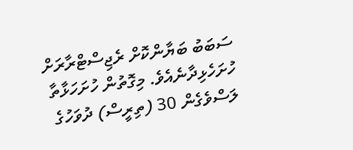ސަބަބު ބަޔާންކޮށް ރެޖިސްޓްރާރަށް ހުށަހެޅިދާނެއެވެ. މިގޮތުން ހުށަހަޅާތާ ލަސްވެގެން 30 (ތިރީސް) ދުވަހުގެ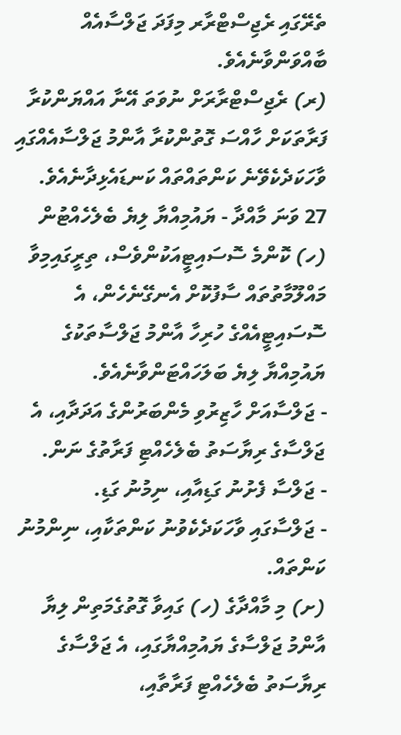ތެރޭގައި ރެޖިސްޓްރާރ މިފަދަ ޖަލްސާއެއް ބާއްވަންވާނެއެވެ.
(ރ) ރެޖިސްޓްރާރަށް ނުވަތަ އޭނާ އައްޔަންކުރާ ފަރާތަކަށް ހާއްސަ ގޮތުންކުރާ އާންމު ޖަލްސާއެއްގައި ވާހަކަދެކެވޭނެ ކަންތައްތައް ކަނޑައެޅިދާނެއެވެ.
27 ވަނަ މާއްދާ - ޔައުމިއްޔާ ލިޔެ ބެލެހެއްޓުން
(ހ) ކޮންމެ ސޮސައިޓީއަކުންވެސް، ތިރީގައިމިވާ މައްލޫމާތުތައް ސާފުކޮށް އެނގޭނެހެން، އެ ސޮސައިޓީއެއްގެ ހުރިހާ އާންމު ޖަލްސާތަކުގެ ޔައުމިއްޔާ ލިޔެ ބަލަހައްޓަންވާނެއެވެ.
- ޖަލްސާއަށް ހާޒިރުވި މެންބަރުންގެ އަދަދާއި، އެ ޖަލްސާގެ ރިޔާސަތު ބެލެހެއްޓި ފަރާތުގެ ނަން.
- ޖަލްސާ ފެށުނު ގަޑިއާއި، ނިމުނު ގަޑި.
- ޖަލްސާގައި ވާހަކަދެކެވުނު ކަންތަކާއި، ނިންމުނު ކަންތައް.
(ށ) މި މާއްދާގެ (ހ) ގައިވާ ގޮތުގެމަތިން ލިޔާ އާންމު ޖަލްސާގެ ޔައުމިއްޔާގައި، އެ ޖަލްސާގެ ރިޔާސަތު ބެލެހެއްޓި ފަރާތާއި،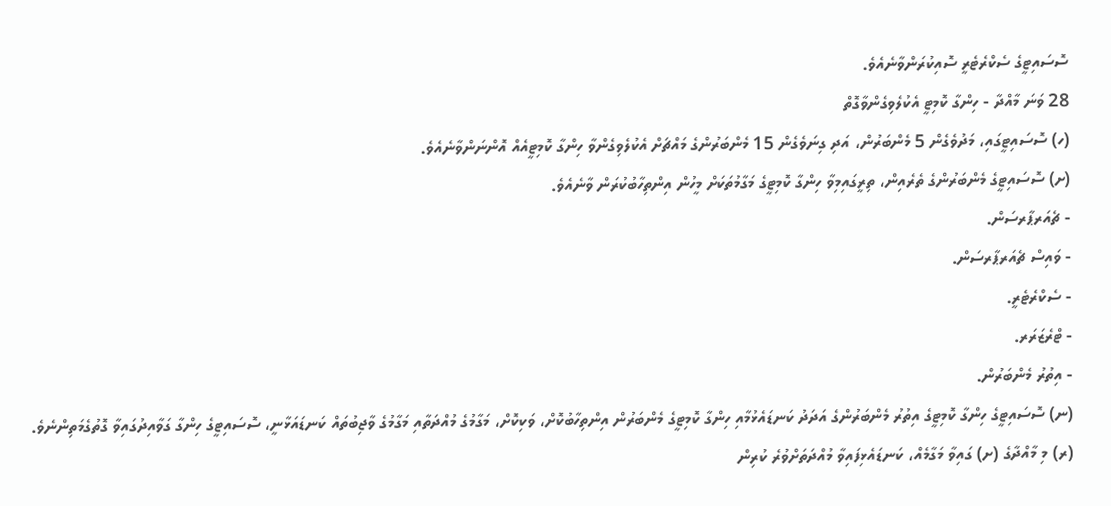ސޮސައިޓީގެ ސެކްރެޓެރީ ސޮއިކުރަންވާނެއެވެ.
28 ވަނަ މާއްދާ - ހިންގާ ކޮމިޓީ އެކުލެވިގެންވާގޮތް
(ހ) ސޮސައިޓީގައި، މަދުވެގެން 5 މެންބަރުން، އަދި ގިނަވެގެން 15 މެންބަރުންގެ މައްޗަށް އެކުލެވިގެންވާ ހިންގާ ކޮމިޓީއެއް އޮންނަންވާނެއެވެ.
(ށ) ސޮސައިޓީގެ މެންބަރުންގެ ތެރެއިން، ތިރީގައިމިވާ ހިންގާ ކޮމިޓީގެ މަގާމުތަކަށް މީހުން އިންތިހާބުކުރަން ވާނެއެވެ.
- ޗެއަރޕާރސަން.
- ވައިސް ޗެއަރޕާރސަން.
- ސެކްރެޓެރީ.
- ޓްރެޒަރަރ.
- އިތުރު މެންބަރުން.
(ނ) ސޮސައިޓީގެ ހިންގާ ކޮމިޓީގެ އިތުރު މެންބަރުންގެ އަދަދު ކަނޑައެޅުމާއި ހިންގާ ކޮމިޓީގެ މެންބަރުން އިންތިހާބުކޮށް، ވަކިކޮށް، މަގާމުގެ މުއްދަތާއި މަގާމުގެ ވާޖިބުތައް ކަނޑައަޅާނީ، ސޮސައިޓީގެ ހިންގާ ގަވާއިދުގައިވާ ގޮތުގެމަތިންނެވެ.
(ރ) މި މާއްދާގެ (ށ) ގައިވާ މަގާމެއް، ކަނޑައެޅިފައިވާ މުއްދަތަށްވުރެ ކުރިން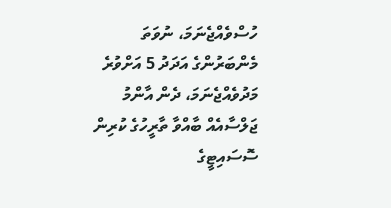ހުސްވެއްޖެނަމަ، ނުވަތަ މެންބަރުންގެ އަދަދު 5 އަށްވުރެ މަދުވެއްޖެނަމަ، ދެން އާންމު ޖަލްސާއެއް ބާއްވާ ތާރީހުގެ ކުރިން ސޮސައިޓީގެ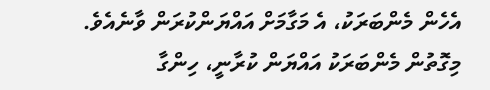އެހެން މެންބަރަކު، އެ މަގާމަށް އައްޔަންކުރަން ވާނެއެވެ. މިގޮތުން މެންބަރަކު އައްޔަން ކުރާނީ، ހިންގާ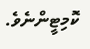ކޮމިޓީންނެވެ.